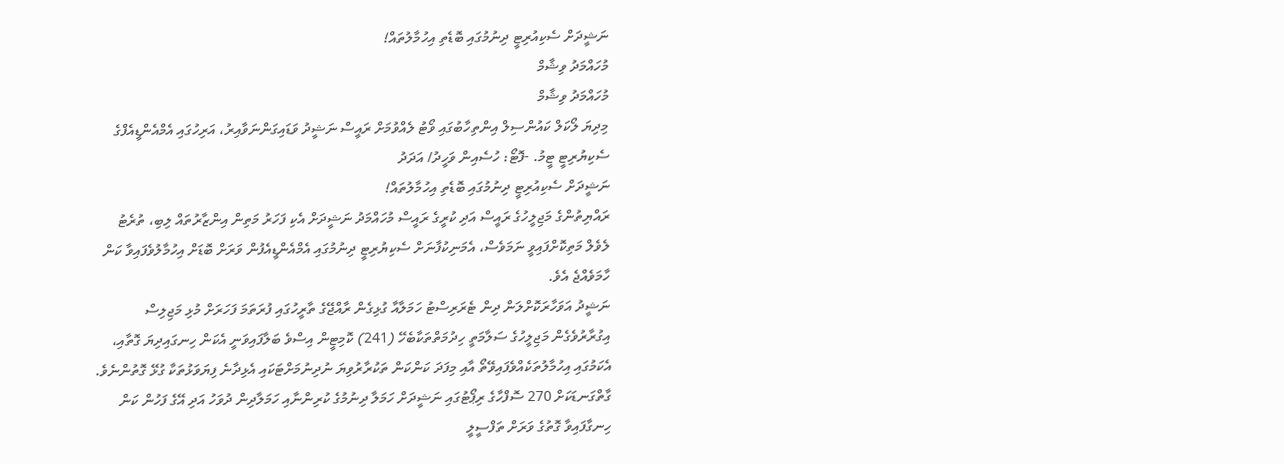ނަޝީދަށް ސެކިއުރިޓީ ދިނުމުގައި ބޮޑެތި އިހުމާލުތައް!
މުހައްމަދު ވިޝާމް
މުހައްމަދު ވިޝާމް
މިދިޔަ ލޯކަލް ކައުންސިލް އިންތިހާބުގައި ވޯޓު ލެއްވުމަށް ރައީސް ނަޝީދު ވަޑައިގަންނަވާއިރު، އަރިހުގައި އެމްއެންޑީއެފްގެ ސެކިޔުރިޓީ ޓީމު. -ފޮޓޯ: ހުސެއިން ވަހީދު/ އަދަދު
ނަޝީދަށް ސެކިއުރިޓީ ދިނުމުގައި ބޮޑެތި އިހުމާލުތައް!
ރައްޔިތުންގެ މަޖިލީހުގެ ރައީސް އަދި ކުރީގެ ރައީސް މުހައްމަދު ނަޝީދަށް އެކި ފަހަރު މަތިން އިންޒާރުތައް ލިބި، ތުރެޓު ލެވެލް މަތިކޮށްފައިވީ ނަމަވެސް، އެމަނިކުފާނަށް ސެކިޔުރިޓީ ދިނުމުގައި އެމްއެންޑީއެފުން ވަރަށް ބޮޑަށް އިހުމާލުވެފައިވާ ކަން ހާމަވެއްޖެ އެވެ.
ނަޝީދު އަވަހާރަކޮށްލަން ދިން ޓެރަރިސްޓު ހަމަލާއާ ގުޅިގެން ރާއްޖޭގެ ތާރީހުގައި ފުރަތަމަ ފަހަރަށް މުޅި މަޖިލިސް އިގުރާރުވެގެން މަޖިލީހުގެ ސަލާމަތީ ހިދުމަތްތަކާބެހޭ (241) ކޮމިޓީން އިސްވެ ބަލާފައިވަނީ އެކަން ހިނގައިދިޔަ ގޮތާއި، އެކަމުގައި އިހުމާލުތަކެއްވެފައިވޭތޯ އާއި މިފަދަ ކަންކަން ތަކުރާރުވިޔަ ނުދިނުމަށްޓަކައި އެޅިދާނެ ފިޔަވަޅުތަކާ ގުޅޭ ގޮތުންނެވެ.
ގާތްގަނޑަކަށް 270 ސޮފްހާގެ ރިޕޯޓުގައި ނަޝީދަށް ހަމަލާ ދިނުމުގެ ކުރިންނާއި ހަމަލާދިން ދުވަހު އަދި އޭގެ ފަހުން ކަން ހިނގާފައިވާ ގޮތުގެ ވަރަށް ތަފްސީލީ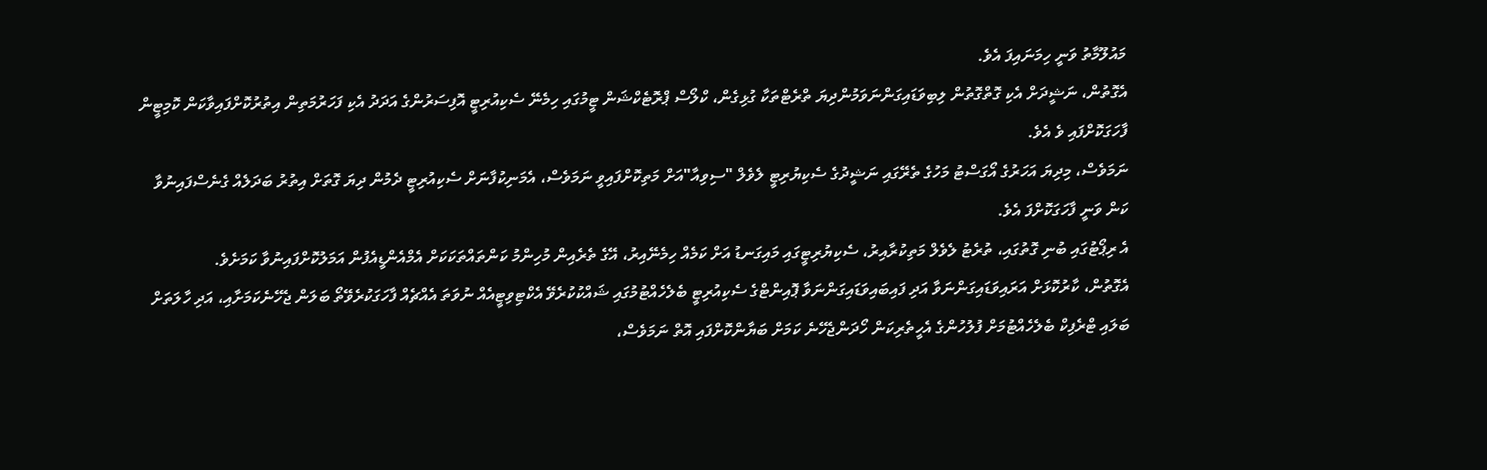މައުލޫމާތު ވަނީ ހިމަނައިފަ އެވެ.
އެގޮތުން، ނަޝީދަށް އެކި ގޮތްގޮތުން ލިބިވަޑައިގަންނަވަމުންދިޔަ ތްރެޓްތަކާ ގުޅިގެން، ކްލޯސް ޕްރޮޓެކްޝަން ޓީމުގައި ހިމެނޭ ސެކިއުރިޓީ އޮފިސަރުންގެ އަދަދު އެކި ފަހަރުމަތިން އިތުރުކޮށްފައިވާކަން ކޮމިޓީން ފާހަގަކޮށްފައި ވެ އެވެ.
ނަމަވެސް، މިދިޔަ އަހަރުގެ އޯގަސްޓު މަހުގެ ތެރޭގައި ނަޝީދުގެ ސެކިޔުރިޓީ ލެވެލް "ސިވިއާ"އަށް މަތިކޮށްފައިވީ ނަމަވެސް، އެމަނިކުފާނަށް ސެކިއުރިޓީ ދެމުން ދިޔަ ގޮތަށް އިތުރު ބަދަލެއް ގެނެސްފައިނުވާ ކަން ވަނީ ފާހަގަކޮށްފަ އެވެ.
އެ ރިޕޯޓުގައި ބުނި ގޮތުގައި، ތުރެޓު ލެވެލް މަތިކުރާއިރު، ސެކިޔުރިޓީގައި މައިގަނޑު އަށް ކަމެއް ހިމެނޭއިރު، އޭގެ ތެރެއިން މުހިންމު ކަންތައްތަކަކަށް އެމްއެންޑީއެފުން އަމަލުކޮށްފައިނުވާ ކަމަށެވެ.
އެގޮތުން، ކާރުކޮޅަށް އަރައިވަޑައިގަންނަވާ އަދި ފައިބައިވަޑައިގަންނަވާ ޕޮއިންޓްގެ ސެކިއުރިޓީ ބެލެހެއްޓުމުގައި ޝައްކުކުރެވޭ އެކްޓިވިޓީއެއް ނުވަތަ އެއްޗެއް ފާހަގަކުރެވޭތޯ ބަލަން ޖެހޭނެކަމަށާއި، އަދި ހާލަތަށް ބަލައި ޓްރެފިކް ބެލެހެއްޓުމަށް ފުލުހުންގެ އެހީތެރިކަން ހޯދަންޖެހޭނެ ކަމަށް ބަޔާންކޮށްފައި އޮތް ނަމަވެސް،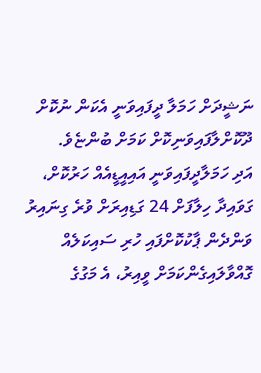ނަޝީދަށް ހަމަލާ ދީފައިވަނީ އެކަން ނުކޮށް ދޫކޮށްލާފައިވަނިކޮށް ކަމަށް ބުންޏެވެ.
އަދި ހަމަލާދީފައިވަނީ އައިއީޑީއެއް ހަރުކޮށް، ގަވައިދާ ހިލާފަށް 24 ގަޑިއިރަށް ވުރެ ގިނައިރު ވަންދެން ޕާކުކޮށްފައި ހުރި ސައިކަލެއް ގޮއްވާލައިގެންކަމަށް ވީއިރު، އެ މަގުގެ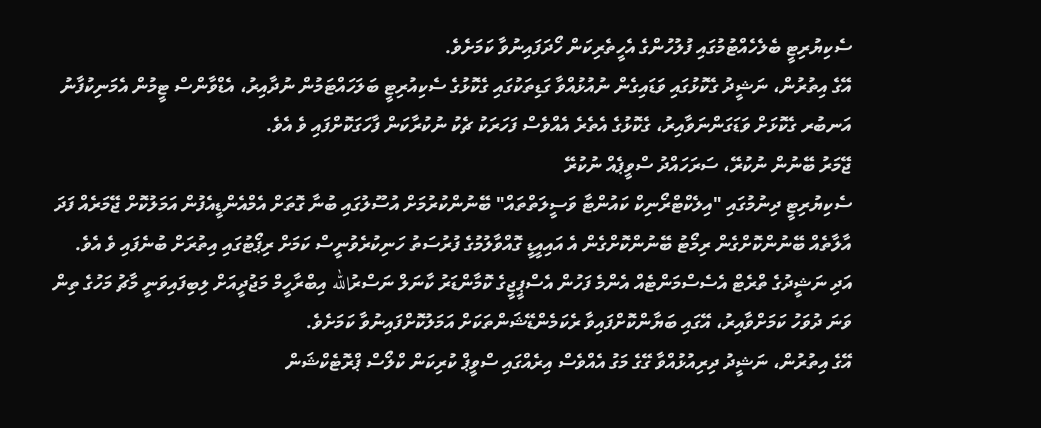ސެކިޔުރިޓީ ބެލެހެއްޓުމުގައި ފުލުހުންގެ އެހީތެރިކަން ހޯދަފައިނުވާ ކަމަށެވެ.
އޭގެ އިތުރުން، ނަޝީދު ގެކޮޅުގައި ވަޑައިގެން ނުއުޅުއްވާ ގަޑިތަކުގައި ގެކޮޅުގެ ސެކިއުރިޓީ ބަލަހައްޓަމުން ނުދާއިރު، އެޑްވާންސް ޓީމުން އެމަނިކުފާނު އަނބުރ ގެކޮޅަށް ވަޑަގަންނަވާއިރު، ގެކޮޅުގެ އެތެރެ އެއްވެސް ފަހަރަކު ޗެކު ނުކުރާކަން ފާހަގަކޮށްފައި ވެ އެވެ.
ޖޭމަރު ބޭނުން ނުކުރޭ، ސަރަހައްދު ސްވީޕެއް ނުކުރޭ
ސެކިޔުރިޓީ ދިނުމުގައި "އިލެކްޓްރޯނިކް ކައުންޓާ ވަސީލަތްތައް" ބޭނުންކުރުމަށް އުސޫލުގައި ބުނާ ގޮތަށް އެމްއެންޑީއެފުން އަމަލުކޮށް ޖޭމަރެއް ފަދަ އާލާތެއް ބޭނުންކޮށްގެން ރިމޯޓު ބޭނުންކޮށްގެން އެ އައިއީޑީ ގޮއްވާލުމުގެ ފުރުސަތު ހަނިކުރެވުނީސް ކަމަށް ރިޕޯޓުގައި އިތުރަށް ބުނެފައި ވެ އެވެ.
އަދި ނަޝީދުގެ ތްރެޓް އެސެސްމަންޓެއް އެންމެ ފަހުން އެސްޕީޖީގެ ކޮމާންޑަރު ކާނަލް ނަސްރުالله އިބްރާހީމް މަޖުދީއަށް ލިބިފައިވަނީ މާޗު މަހުގެ ތިން ވަނަ ދުވަހު ކަމަށްވާއިރު، އޭގައި ބަޔާންކޮށްފައިވާ ރެކަމެންޑޭޝަންތަކަށް އަމަލުކޮށްފައިނުވާ ކަމަށެވެ.
އޭގެ އިތުރުން، ނަޝީދު ދިރިއުޅުއްވާ ގޭގެ މަގު އެއްވެސް އިރެއްގައި ސްވީޕް ކުރިކަން ކްލޯސް ޕްރޮޓެކްޝަން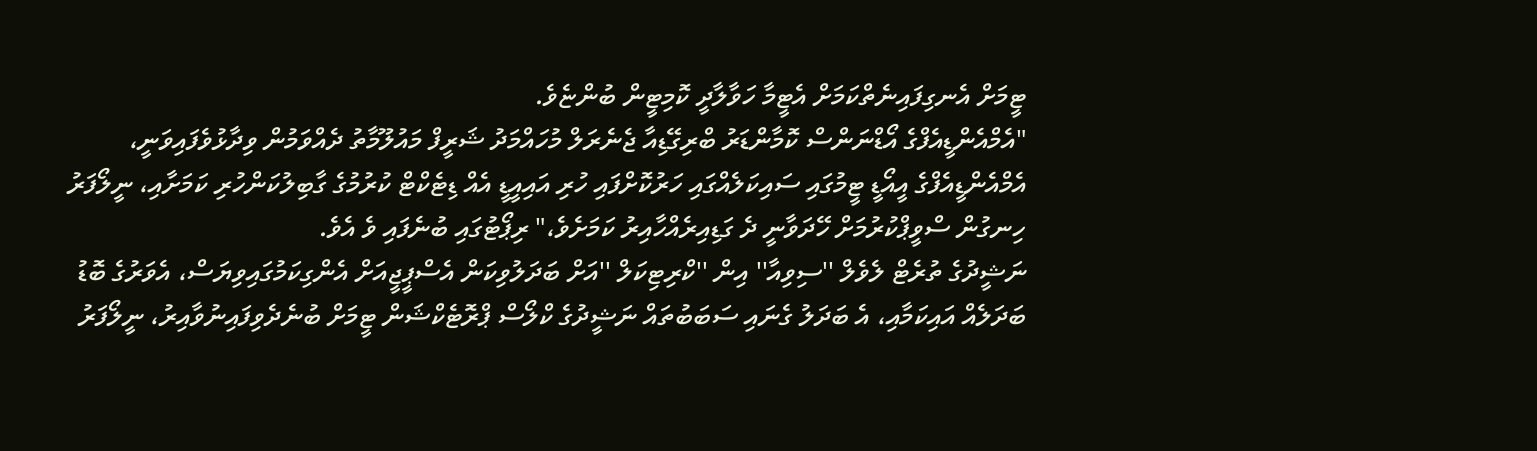ޓީމަށް އެނގިފައިނެތްކަމަށް އެޓީމާ ހަވާލާދީ ކޮމިޓީން ބުންޏެވެ.
"އެމްއެންޑީއެފްގެ އޯޑްނަންސް ކޮމާންޑަރު ބްރިގޭޑިއާ ޖެނެރަލް މުހައްމަދު ޝަރީފް މައުލޫމާތު ދެއްވަމުން ވިދާޅުވެފައިވަނީ، އެމްއެންޑީއެފްގެ އީއޯޑީ ޓީމުގައި ސައިކަލެއްގައި ހަރުކޮށްފައި ހުރި އައިއީޑީ އެއް ޑިޓެކްޓް ކުރުމުގެ ގާބިލުކަންހުރި ކަމަށާއި، ނީލޯފަރު ހިނގުން ސްވީޕްކުރުމަށް ހޭދަވާނީ ދެ ގަޑިއިރެއްހާއިރު ކަމަށެވެ،" ރިޕޯޓުގައި ބުނެފައި ވެ އެވެ.
ނަޝީދުގެ ތުރެޓް ލެވެލް ''ސިވިއާ'' އިން ''ކްރިޓިކަލް ''އަށް ބަދަލުވިކަން އެސްޕީޖީއަށް އެންގިކަމުގައިވިޔަސް، އެވަރުގެ ބޮޑު ބަދަލެއް އައިކަމާއި، އެ ބަދަލު ގެނައި ސަބަބުތައް ނަޝީދުގެ ކްލޯސް ޕްރޮޓެކްޝަން ޓީމަށް ބުނެދެވިފައިނުވާއިރު، ނީލޯފަރު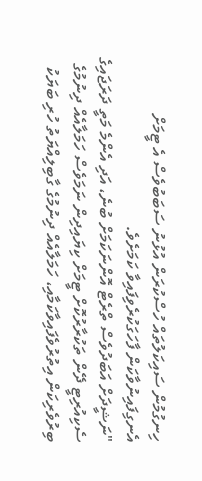ހިނގުމުން ސައިކަލުތައް ހުސްކުރަން އުޅުނު ސަބަބުވެސް އެ ޓީމަށް އެނގިފައިނުވާކަން ފާހަގަކުރެވިފައިވާ ކަމަށެވެ.
"ނަޝީދަށް އަބަދުވެސް ތްރެޓް އޮންނަކަމަށް ބުނެ، އަދި އެންމެ މަތީ ދަރަޖައިގެ ސެކިއުރިޓީ ދޭން ތަކުރާރުކޮށް ޓީމަށް ކިޔައިދިން ނަމަވެސް ހަމަލާއެއް ދިނުމުގެ ބިރުވެރިކަން އިތުރުވެފައިވާކަމާއި، ހަމަލާއެއް ދިނުމުގެ ގާބިލިއްޔަތު ހުރި ބަޔަކު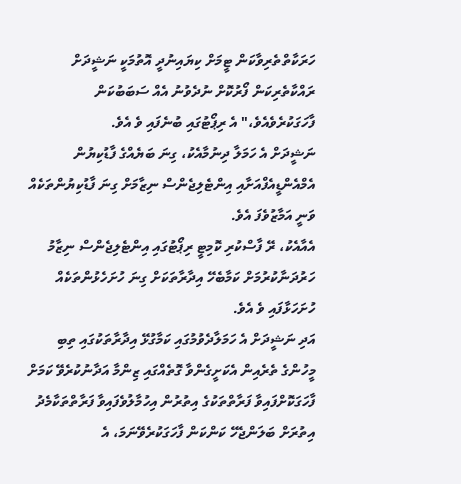ހަރަކާތްތެރިވާކަން ޓީމަށް ކިޔައިނުދީ އޮތުމަކީ ނަޝީދަށް ރައްކާތެރިކަން ފޯރުކޮށް ނުދެވުނު އެއް ސަބަބުކަން ފާހަގަކުރެވެއެވެ،" އެ ރިޕޯޓުގައި ބުނެފައި ވެ އެވެ.
ނަޝީދަށް އެ ހަމަލާ ދިނުމާއެކު، ގިނަ ބަޔެއްގެ ފާޑުކިޔުން އެމްއެންޑީއެފްއަށާއި އިންޓެލިޖެންސް ނިޒާމަށް ގިނަ ފާޑުކިޔުންތަކެއް ވަނީ އަމާޒުވެފަ އެވެ.
އެއާއެކު، ރޭ ފާސްކުރި ކޮމިޓީ ރިޕޯޓުގައި އިންޓެލިޖެންސް ނިޒާމު ހަރުދަނާކުރުމަށް ކަމާބެހޭ އިދާރާތަކަށް ގިނަ ހުށަހެޅުންތަކެއް ހުށަހަޅާފައި ވެ އެވެ.
އަދި ނަޝީދަށް އެ ހަމަލާދެވުމުގައި ކަމާގުޅޭ އިދާރާތަކުގައި ތިބި މީހުންގެ ތެރެއިން އެކަށީގެންވާ ގޮތެއްގައި ޒިންމާ އަދާނުކުރެވޭ ކަމަށް ފާހަގަކޮށްފައިވާ ފަރާތްތަކުގެ އިތުރުން އިހުމާލުވެފައިވާ ފަރާތްތަކާމެދު އިތުރަށް ބަލަންޖެހޭ ކަންކަން ފާހަގަކުރެވޭނަމަ، އެ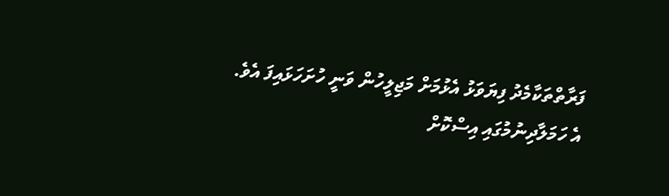ފަރާތްތަކާމެދު ފިޔަވަޅު އެޅުމަށް މަޖިލީހުން ވަނީ ހުށަހަޅައިފަ އެވެ.
އެ ހަމަލާދިނުމުގައި އިސްކޮށް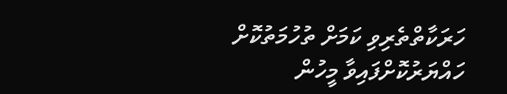ހަރަކާތްތެރިވި ކަމަށް ތުހުމަތުކޮށް ހައްޔަރުކޮށްފައިވާ މީހުން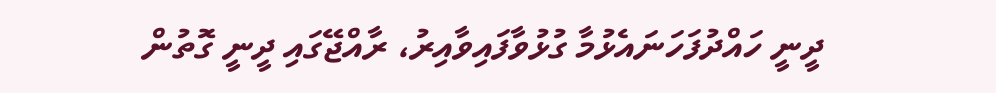ދީނީ ހައްދުފަހަނައެޅުމާ ގުޅުވާފައިވާއިރު، ރާއްޖޭގައި ދީނީ ގޮތުން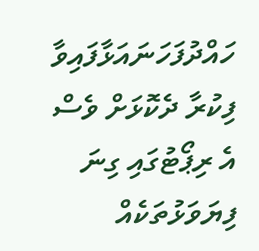ހައްދުފަހަނައަޅާފައިވާ ފިކުރާ ދެކޮޅަށް ވެސް އެ ރިޕޯޓުގައި ގިނަ ފިޔަވަޅުތަކެއް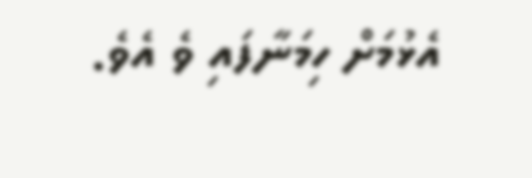އެޅުމަށް ހިމަނާފައި ވެ އެވެ.